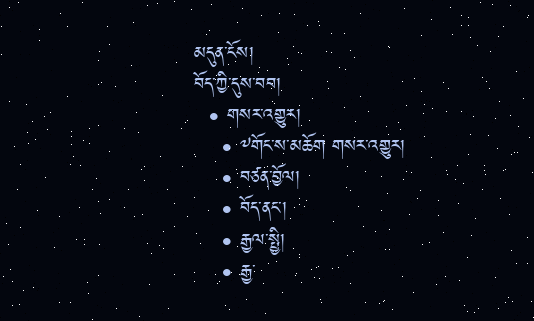མདུན་ངོས།
བོད་ཀྱི་དུས་བབ།
  • གསར་འགྱུར།
    • ༸གོང་ས་མཆོག གསར་འགྱུར།
    • བཙན་བྱོལ།
    • བོད་ནང་།
    • རྒྱལ་སྤྱི།
    • རྒྱ་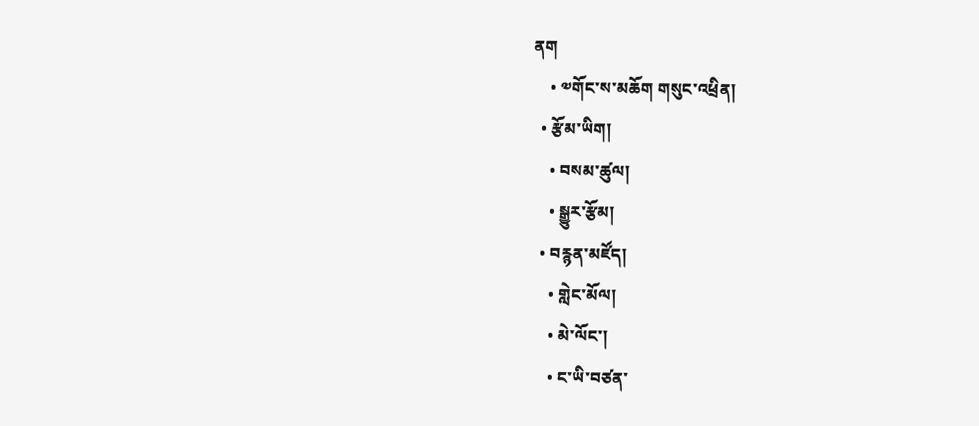ནག
    • ༧གོང་ས་མཆོག གསུང་འཕྲིན།
  • རྩོམ་ཡིག།
    • བསམ་ཚུལ།
    • སྒྱུར་རྩོམ།
  • བརྙན་མཛོད།
    • གླེང་མོལ།
    • མེ་ལོང་།
    • ང་ཡི་བཙན་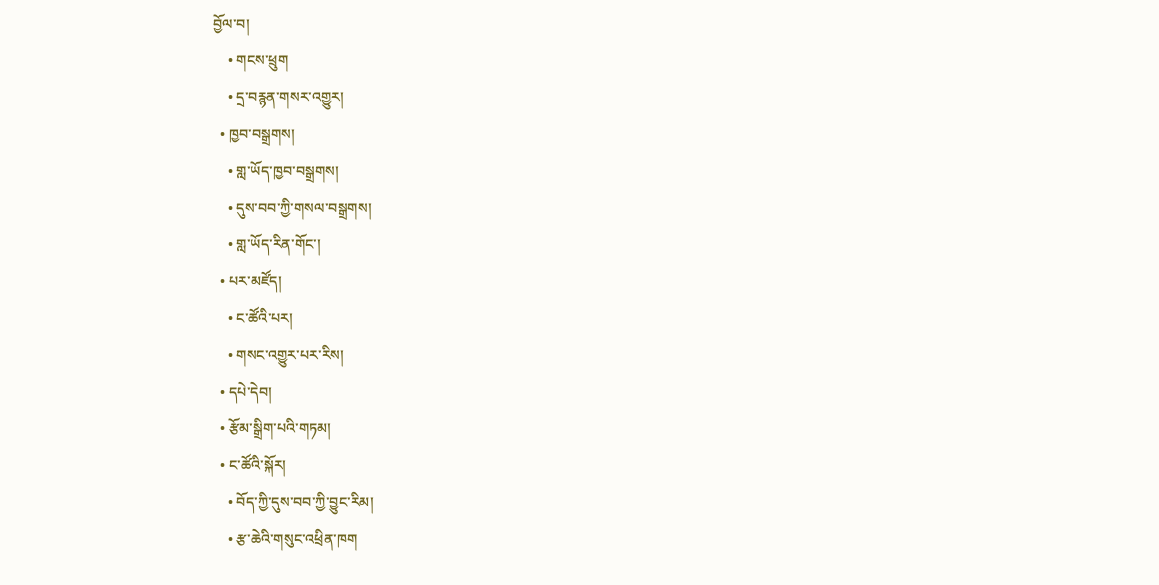བྱོལ་བ།
    • གངས་ཕྲུག
    • དྲ་བརྙན་གསར་འགྱུར།
  • ཁྱབ་བསྒྲགས།
    • གླ་ཡོད་ཁྱབ་བསྒྲགས།
    • དུས་བབ་ཀྱི་གསལ་བསྒྲགས།
    • གླ་ཡོད་རིན་གོང་།
  • པར་མཛོད།
    • ང་ཚོའི་པར།
    • གསང་འགྱུར་པར་རིས།
  • དཔེ་དེབ།
  • རྩོམ་སྒྲིག་པའི་གཏམ།
  • ང་ཚོའི་སྐོར།
    • བོད་ཀྱི་དུས་བབ་ཀྱི་བྱུང་རིམ།
    • རྩ་ཆེའི་གསུང་འཕྲིན་ཁག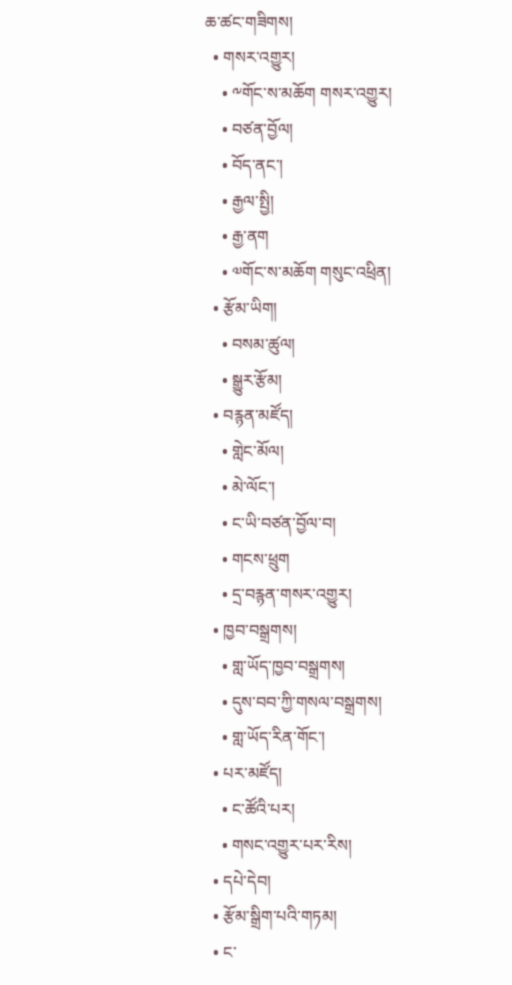ཆ་ཚང་གཟིགས།
  • གསར་འགྱུར།
    • ༸གོང་ས་མཆོག གསར་འགྱུར།
    • བཙན་བྱོལ།
    • བོད་ནང་།
    • རྒྱལ་སྤྱི།
    • རྒྱ་ནག
    • ༧གོང་ས་མཆོག གསུང་འཕྲིན།
  • རྩོམ་ཡིག།
    • བསམ་ཚུལ།
    • སྒྱུར་རྩོམ།
  • བརྙན་མཛོད།
    • གླེང་མོལ།
    • མེ་ལོང་།
    • ང་ཡི་བཙན་བྱོལ་བ།
    • གངས་ཕྲུག
    • དྲ་བརྙན་གསར་འགྱུར།
  • ཁྱབ་བསྒྲགས།
    • གླ་ཡོད་ཁྱབ་བསྒྲགས།
    • དུས་བབ་ཀྱི་གསལ་བསྒྲགས།
    • གླ་ཡོད་རིན་གོང་།
  • པར་མཛོད།
    • ང་ཚོའི་པར།
    • གསང་འགྱུར་པར་རིས།
  • དཔེ་དེབ།
  • རྩོམ་སྒྲིག་པའི་གཏམ།
  • ང་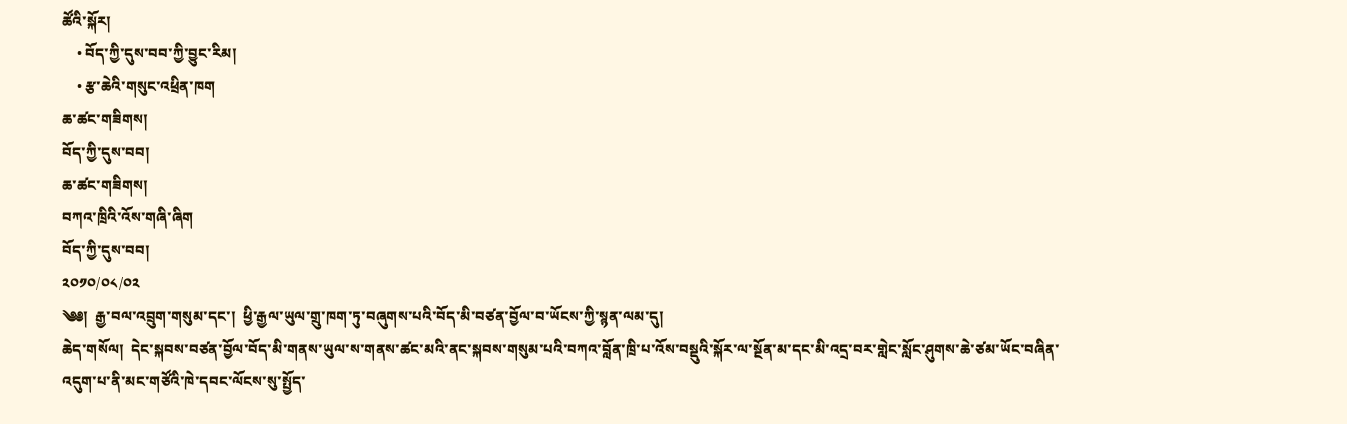ཚོའི་སྐོར།
    • བོད་ཀྱི་དུས་བབ་ཀྱི་བྱུང་རིམ།
    • རྩ་ཆེའི་གསུང་འཕྲིན་ཁག
ཆ་ཚང་གཟིགས།
བོད་ཀྱི་དུས་བབ།
ཆ་ཚང་གཟིགས།
བཀའ་ཁྲིའི་འོས་གཞི་ཞིག
བོད་ཀྱི་དུས་བབ།
༢༠༡༠/༠༨/༠༢
༄༅།  རྒྱ་བལ་འབྲུག་གསུམ་དང་།  ཕྱི་རྒྱལ་ཡུལ་གྲུ་ཁག་ཏུ་བཞུགས་པའི་བོད་མི་བཙན་བྱོལ་བ་ཡོངས་ཀྱི་སྙན་ལམ་དུ།
ཆེད་གསོལ།  དེང་སྐབས་བཙན་བྱོལ་བོད་མི་གནས་ཡུལ་ས་གནས་ཚང་མའི་ནང་སྐབས་གསུམ་པའི་བཀའ་བློན་ཁྲི་པ་འོས་བསྡུའི་སྐོར་ལ་སྔོན་མ་དང་མི་འདྲ་བར་གླེང་སློང་ཤུགས་ཆེ་ཙམ་ཡོང་བཞིན་འདུག་པ་ནི་མང་གཙོའི་ཁེ་དབང་ལོངས་སུ་སྤྱོད་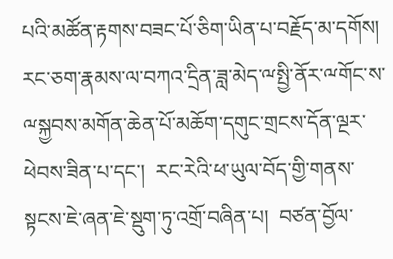པའི་མཚོན་རྟགས་བཟང་པོ་ཅིག་ཡིན་པ་བརྗོད་མ་དགོས།
རང་ཅག་རྣམས་ལ་བཀའ་དྲིན་ཟླ་མེད་ྋསྤྱི་ནོར་ྋགོང་ས་ྋསྐྱབས་མགོན་ཆེན་པོ་མཆོག་དགུང་གྲངས་དོན་ལྔར་ཕེབས་ཟིན་པ་དང་།  རང་རེའི་ཕ་ཡུལ་བོད་གྱི་གནས་སྟངས་ཇེ་ཞན་ཇེ་སྡུག་ཏུ་འགྲོ་བཞིན་པ།  བཙན་བྱོལ་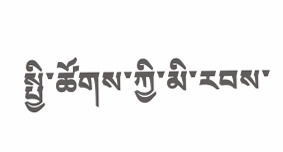སྤྱི་ཚོགས་ཀྱི་མི་རབས་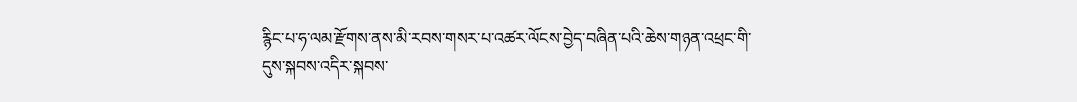རྙིང་པ་ཧ་ལམ་རྫོགས་ནས་མི་རབས་གསར་པ་འཚར་ལོངས་བྱེད་བཞིན་པའི་ཆེས་གཉན་འཕྲང་གི་དུས་སྐབས་འདིར་སྐབས་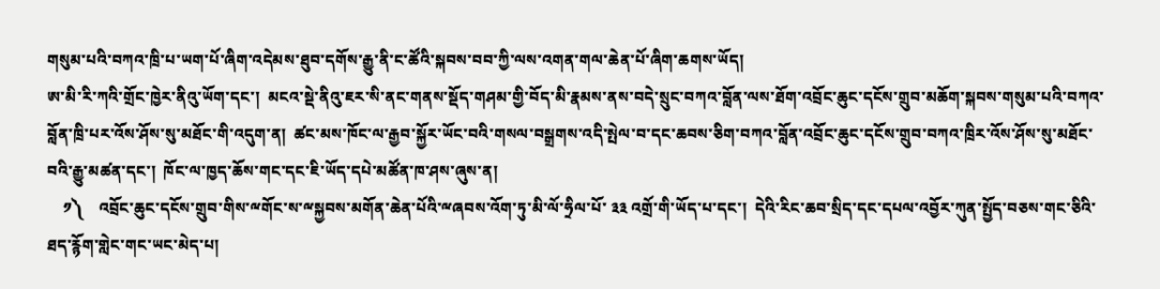གསུམ་པའི་བཀའ་ཁྲི་པ་ཡག་པོ་ཞིག་འདེམས་ཐུབ་དགོས་རྒྱུ་ནི་ང་ཚོའི་སྐབས་བབ་ཀྱི་ལས་འགན་གལ་ཆེན་པོ་ཞིག་ཆགས་ཡོད།
ཨ་མི་རི་ཀའི་གྲོང་ཁྱེར་ནིའུ་ཡོག་དང་།  མངའ་སྡེ་ནིའུ་ཇར་སི་ནང་གནས་སྡོད་གཤམ་གྱི་བོད་མི་རྣམས་ནས་བདེ་སྲུང་བཀའ་བློན་ལས་ཐོག་འབྲོང་ཆུང་དངོས་གྲུབ་མཆོག་སྐབས་གསུམ་པའི་བཀའ་བློན་ཁྲི་པར་འོས་ཤོས་སུ་མཐོང་གི་འདུག་ན།  ཚང་མས་ཁོང་ལ་རྒྱབ་སྐྱོར་ཡོང་བའི་གསལ་བསྒྲགས་འདི་སྤེལ་བ་དང་ཆབས་ཅིག་བཀའ་བློན་འབྲོང་ཆུང་དངོས་གྲུབ་བཀའ་ཁྲིར་འོས་ཤོས་སུ་མཐོང་བའི་རྒྱུ་མཚན་དང་།  ཁོང་ལ་ཁྱད་ཆོས་གང་དང་ཇི་ཡོད་དཔེ་མཚོན་ཁ་ཤས་ཞུས་ན།
    ༡༽    འབྲོང་ཆུང་དངོས་གྲུབ་གིས་ྋགོང་ས་ྋསྐྱབས་མགོན་ཆེན་པོའི་ྋཞབས་འོག་ཏུ་མི་ལོ་ཧྲིལ་པོ་ ༣༣ འགྲོ་གི་ཡོད་པ་དང་།  དེའི་རིང་ཆབ་སྲིད་དང་དཔལ་འབྱོར་ཀུན་སྤྱོད་བཅས་གང་ཅིའི་ཐད་རྙོག་གླེང་གང་ཡང་མེད་པ།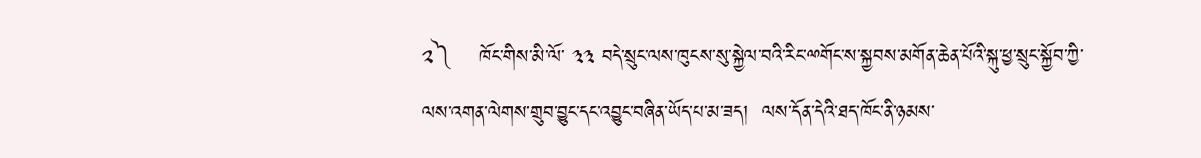༢༽    ཁོང་གིས་མི་ལོ་ ༣༣ བདེ་སྲུང་ལས་ཁུངས་སུ་སྐྱེལ་བའི་རིང་ྋགོང་ས་སྐྱབས་མགོན་ཆེན་པོའི་སྐུ་ཕྱ་སྲུང་སྐྱོབ་ཀྱི་ལས་འགན་ལེགས་གྲུབ་བྱུང་དང་འབྱུང་བཞིན་ཡོད་པ་མ་ཟད།  ལས་དོན་དེའི་ཐད་ཁོང་ནི་ཉམས་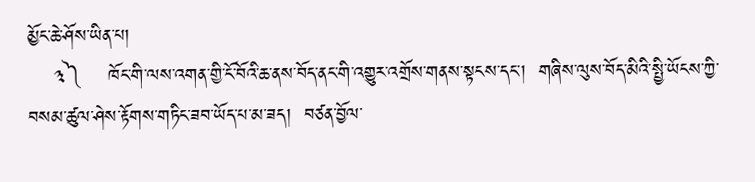མྱོང་ཆེ་ཤོས་ཡིན་པ།
    ༣༽    ཁོང་གི་ལས་འགན་གྱི་ངོ་བོའི་ཆ་ནས་བོད་ནང་གི་འགྱུར་འགྲོས་གནས་སྟངས་དང་།  གཞིས་ལུས་བོད་མིའི་སྤྱི་ཡོངས་ཀྱི་བསམ་ཚུལ་ཤེས་རྟོགས་གཏིང་ཟབ་ཡོད་པ་མ་ཟད།  བཙན་བྱོལ་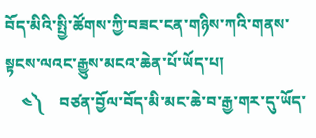བོད་མིའི་སྤྱི་ཚོགས་ཀྱི་བཟང་ངན་གཉིས་ཀའི་གནས་སྟངས་ལའང་རྒྱུས་མངའ་ཆེན་པོ་ཡོད་པ།
    ༤༽    བཙན་བྱོལ་བོད་མི་མང་ཆེ་བ་རྒྱ་གར་དུ་ཡོད་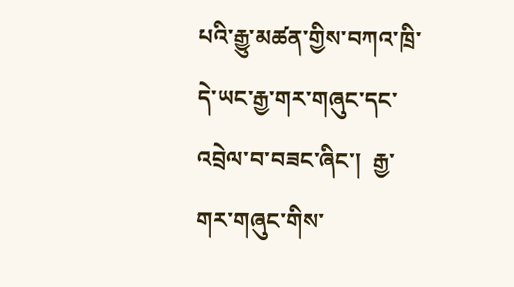པའི་རྒྱུ་མཚན་གྱིས་བཀའ་ཁྲི་དེ་ཡང་རྒྱ་གར་གཞུང་དང་འབྲེལ་བ་བཟང་ཞིང་།  རྒྱ་གར་གཞུང་གིས་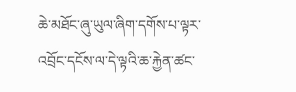ཆེ་མཐོང་ཞུ་ཡུལ་ཞིག་དགོས་པ་ལྟར་འབྲོང་དངོས་ལ་དེ་ལྟའི་ཆ་རྐྱེན་ཚང་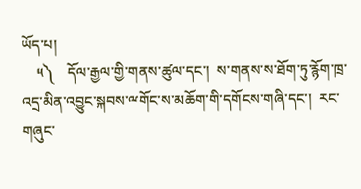ཡོད་པ།
    ༥༽    དོལ་རྒྱལ་གྱི་གནས་ཚུལ་དང་།  ས་གནས་ས་ཐོག་ཏུ་རྙོག་ཁྲ་འདྲ་མིན་འབྱུང་སྐབས་ྋགོང་ས་མཆོག་གི་དགོངས་གཞི་དང་།  རང་གཞུང་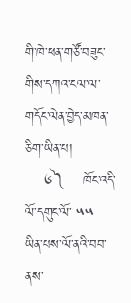གི་ཁེ་ཕན་གཙོ་བཟུང་གིས་དཀའ་ངལ་ལ་གདོང་ལེན་བྱེད་མཁན་ཅིག་ཡིན་པ།
    ༦༽    ཁོང་འདི་ལོ་དགུང་ལོ་ ༥༥ ཡིན་པས་ལོ་ནའི་བབ་ནས་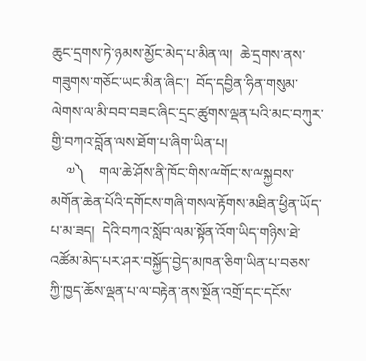ཆུང་དྲགས་ཏེ་ཉམས་མྱོང་མེད་པ་མིན་ལ།  ཆེ་དྲགས་ནས་གཟུགས་གཅོང་ཡང་མིན་ཞིང་།  བོད་དབྱིན་ཧིན་གསུམ་ལེགས་ལ་མི་བབ་བཟང་ཞིང་དྲང་ཚུགས་ལྡན་པའི་མང་བཀུར་གྱི་བཀའ་བློན་ལས་ཐོག་པ་ཞིག་ཡིན་པ།
    ༧༽    གལ་ཆེ་ཤོས་ནི་ཁོང་གིས་ྋགོང་ས་ྋསྐྱབས་མགོན་ཆེན་པོའི་དགོངས་གཞི་གསལ་རྟོགས་མཐིན་ཕྱིན་ཡོད་པ་མ་ཟད།  དེའི་བཀའ་སློབ་ལམ་སྟོན་འོག་ཡིད་གཉིས་ཐེ་འཚོམ་མེད་པར་ཤར་བསྐྱོད་བྱེད་མཁན་ཅིག་ཡིན་པ་བཅས་ཀྱི་ཁྱད་ཆོས་ལྡན་པ་ལ་བརྟེན་ནས་སྔོན་འགྲོ་དང་དངོས་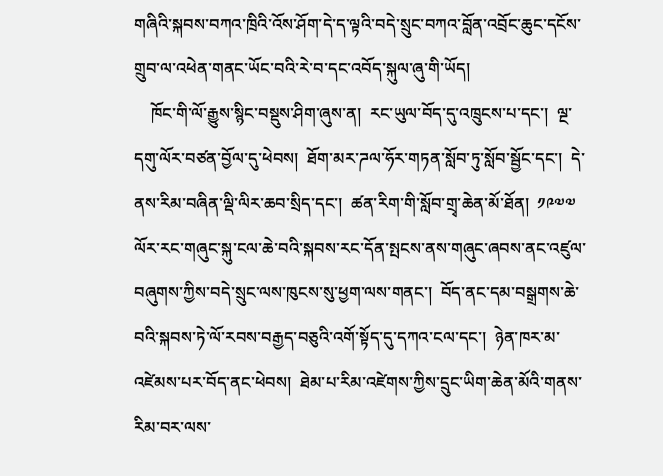གཞིའི་སྐབས་བཀའ་ཁྲིའི་འོས་ཤོག་དེ་ད་ལྟའི་བདེ་སྲུང་བཀའ་བློན་འབྲོང་ཆུང་དངོས་གྲུབ་ལ་འཕེན་གནང་ཡོང་བའི་རེ་བ་དང་འབོད་སྐུལ་ཞུ་གི་ཡོད།
    ཁོང་གི་ལོ་རྒྱུས་སྙིང་བསྡུས་ཤིག་ཞུས་ན།  རང་ཡུལ་བོད་དུ་འཁྲུངས་པ་དང་།  ལྔ་དགུ་ལོར་བཙན་བྱོལ་དུ་ཕེབས།  ཐོག་མར་ཌལ་ཧོར་གཏན་སློབ་ཏུ་སློབ་སྦྱོང་དང་།  དེ་ནས་རིམ་བཞིན་ལྡི་ལིར་ཆབ་སྲིད་དང་།  ཚན་རིག་གི་སློབ་གྲྭ་ཆེན་མོ་ཐོན།  ༡༩༧༧ ལོར་རང་གཞུང་སྐུ་ངལ་ཆེ་བའི་སྐབས་རང་དོན་སྤངས་ནས་གཞུང་ཞབས་ནང་འཛུལ་བཞུགས་ཀྱིས་བདེ་སྲུང་ལས་ཁུངས་སུ་ཕྱག་ལས་གནང་།  བོད་ནང་དམ་བསྒྲགས་ཆེ་བའི་སྐབས་ཏེ་ལོ་རབས་བརྒྱད་བཅུའི་འགོ་སྟོད་དུ་དཀའ་ངལ་དང་།  ཉེན་ཁར་མ་འཛེམས་པར་བོད་ནང་ཕེབས།  ཐེམ་པ་རིམ་འཛེགས་ཀྱིས་དྲུང་ཡིག་ཆེན་མོའི་གནས་རིམ་བར་ལས་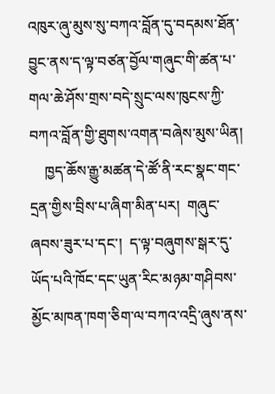འཁུར་ཞུ་མུས་སུ་བཀའ་བློན་དུ་བདམས་ཐོན་བྱུང་ནས་ད་ལྟ་བཙན་བྱོལ་གཞུང་གི་ཚན་པ་གལ་ཆེ་ཤོས་གྲས་བདེ་སྲུང་ལས་ཁུངས་ཀྱི་བཀའ་བློན་གྱི་ཐུགས་འགན་བཞེས་མུས་ཡིན།
    ཁྱད་ཆོས་རྒྱུ་མཚན་དེ་ཚོ་ནི་རང་སྣང་གང་དྲན་གྱིས་བྲིས་པ་ཞིག་མིན་པར།  གཞུང་ཞབས་ཟུར་པ་དང་།  ད་ལྟ་བཞུགས་སྒར་དུ་ཡོད་པའི་ཁོང་དང་ཡུན་རིང་མཉམ་གཤིབས་མྱོང་མཁན་ཁག་ཅིག་ལ་བཀའ་འདྲི་ཞུས་ནས་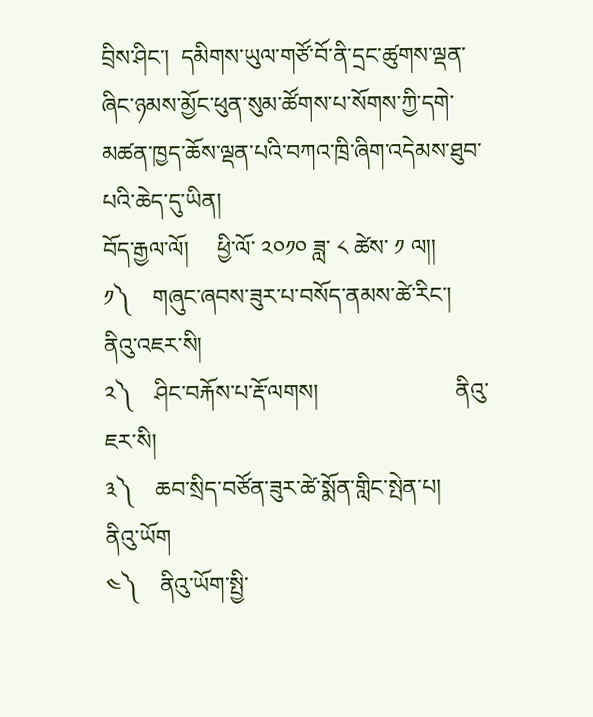བྲིས་ཤིང་།  དམིགས་ཡུལ་གཙོ་བོ་ནི་དྲང་ཚུགས་ལྡན་ཞིང་ཉམས་མྱོང་ཕུན་སུམ་ཚོགས་པ་སོགས་ཀྱི་དགེ་མཚན་ཁྱད་ཆོས་ལྡན་པའི་བཀའ་ཁྲི་ཞིག་འདེམས་ཐུབ་པའི་ཆེད་དུ་ཡིན།
བོད་རྒྱལ་ལོ།     ཕྱི་ལོ་ ༢༠༡༠ ཟླ་ ༨ ཚེས་ ༡ ལ།།
༡༽    གཞུང་ཞབས་ཟུར་པ་བསོད་ནམས་ཚེ་རིང་།                ནིའུ་འཇར་སི།
༢༽    ཤིང་བརྐོས་པ་རྡོ་ལགས།                        ནིའུ་ཇར་སི།
༣༽    ཆབ་སྲིད་བཙོན་ཟུར་ཚེ་སྨོན་གླིང་སྤེན་པ།                ནིའུ་ཡོག
༤༽    ནིའུ་ཡོག་སྤྱི་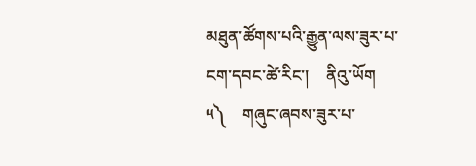མཐུན་ཚོགས་པའི་རྒྱུན་ལས་ཟུར་པ་ངག་དབང་ཚེ་རིང་།    ནིའུ་ཡོག
༥༽    གཞུང་ཞབས་ཟུར་པ་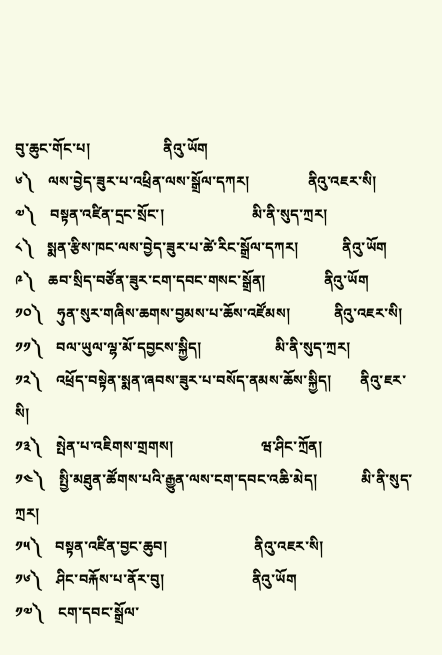བུ་ཆུང་གོང་པ།                    ནིའུ་ཡོག
༦༽    ལས་བྱེད་ཟུར་པ་འཕྲིན་ལས་སྒྲོལ་དཀར།                ནིའུ་འཇར་སི།
༧༽    བསྟན་འཛིན་དྲང་སྲོང་།                        མི་ནི་སུད་ཀྲར།
༨༽    སྨན་རྩིས་ཁང་ལས་བྱེད་ཟུར་པ་ཚེ་རིང་སྒྲོལ་དཀར།            ནིའུ་ཡོག
༩༽    ཆབ་སྲིད་བཙོན་ཟུར་ངག་དབང་གསང་སྒྲོན།                ནིའུ་ཡོག
༡༠༽    ཧུན་སུར་གཞིས་ཆགས་བྱམས་པ་ཆོས་འཛོམས།            ནིའུ་འཇར་སི།
༡༡༽    བལ་ཡུལ་ལྷ་མོ་དབྱངས་སྐྱིད།                    མི་ནི་སུད་ཀྲར།
༡༢༽    འཕྲོད་བསྟེན་སྨན་ཞབས་ཟུར་པ་བསོད་ནམས་ཆོས་སྐྱིད།        ནིའུ་ཇར་སི།
༡༣༽    སྤེན་པ་འཇིགས་གྲགས།                        ཝ་ཤིང་ཀྲོན།
༡༤༽    སྤྱི་མཐུན་ཚོགས་པའི་རྒྱུན་ལས་ངག་དབང་འཆི་མེད།            མི་ནི་སུད་ཀྲར།
༡༥༽    བསྟན་འཛིན་བྱང་ཆུབ།                        ནིའུ་འཇར་སི།
༡༦༽    ཤིང་བརྐོས་པ་ནོར་བུ།                        ནིའུ་ཡོག
༡༧༽    ངག་དབང་སྒྲོལ་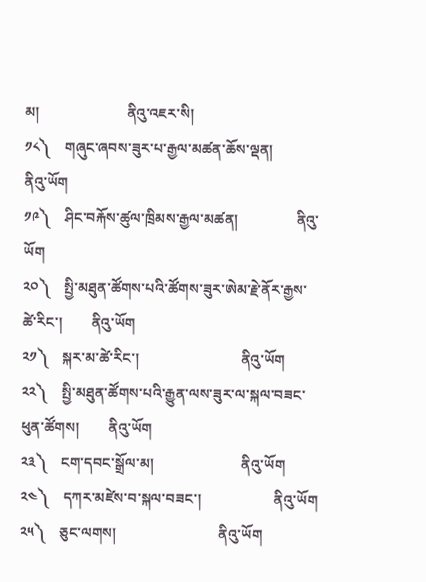མ།                        ནིའུ་འཇར་སི།
༡༨༽    གཞུང་ཞབས་ཟུར་པ་རྒྱལ་མཚན་ཆོས་ལྡན།                ནིའུ་ཡོག
༡༩༽    ཤིང་བརྐོས་ཚུལ་ཁྲིམས་རྒྱལ་མཚན།                ནིའུ་ཡོག
༢༠༽    སྤྱི་མཐུན་ཚོགས་པའི་ཚོགས་ཟུར་ཨེམ་རྗེ་ནོར་རྒྱས་ཚེ་རིང་།        ནིའུ་ཡོག
༢༡༽    སྐར་མ་ཚེ་རིང་།                            ནིའུ་ཡོག
༢༢༽    སྤྱི་མཐུན་ཚོགས་པའི་རྒྱུན་ལས་ཟུར་ལ་སྐལ་བཟང་ཕུན་ཚོགས།        ནིའུ་ཡོག
༢༣༽    ངག་དབང་སྒྲོལ་མ།                        ནིའུ་ཡོག
༢༤༽    དཀར་མཛེས་བ་སྐལ་བཟང་།                    ནིའུ་ཡོག
༢༥༽    ཅུང་ལགས།                            ནིའུ་ཡོག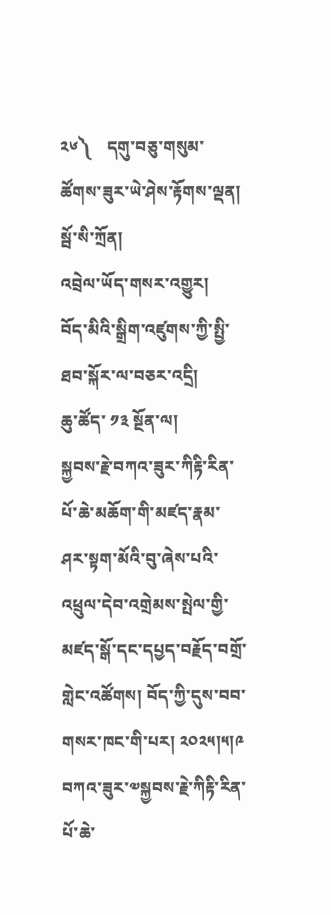༢༦༽    དགུ་བཅུ་གསུམ་ཚོགས་ཟུར་ཡེ་ཤེས་རྟོགས་ལྡན།            སྦོ་སི་ཀྲོན།
འབྲེལ་ཡོད་གསར་འགྱུར།
བོད་མིའི་སྒྲིག་འཛུགས་ཀྱི་སྤྱི་ཐབ་སྐོར་ལ་བཅར་འདྲི།
ཆུ་ཚོད་ ༡༣ སྔོན་ལ།
སྐྱབས་རྗེ་བཀའ་ཟུར་ཀིརྟི་རིན་པོ་ཆེ་མཆོག་གི་མཛད་རྣམ་ཤར་སྟག་མོའི་བུ་ཞེས་པའི་འཕྲུལ་དེབ་འགྲེམས་སྤེལ་གྱི་མཛད་སྒོ་དང་དཔྱད་བརྗོད་བགྲོ་གླེང་འཚོགས། བོད་ཀྱི་དུས་བབ་གསར་ཁང་གི་པར། ༢༠༢༥།༥།༩
བཀའ་ཟུར་༧སྐྱབས་རྗེ་ཀིརྟི་རིན་པོ་ཆེ་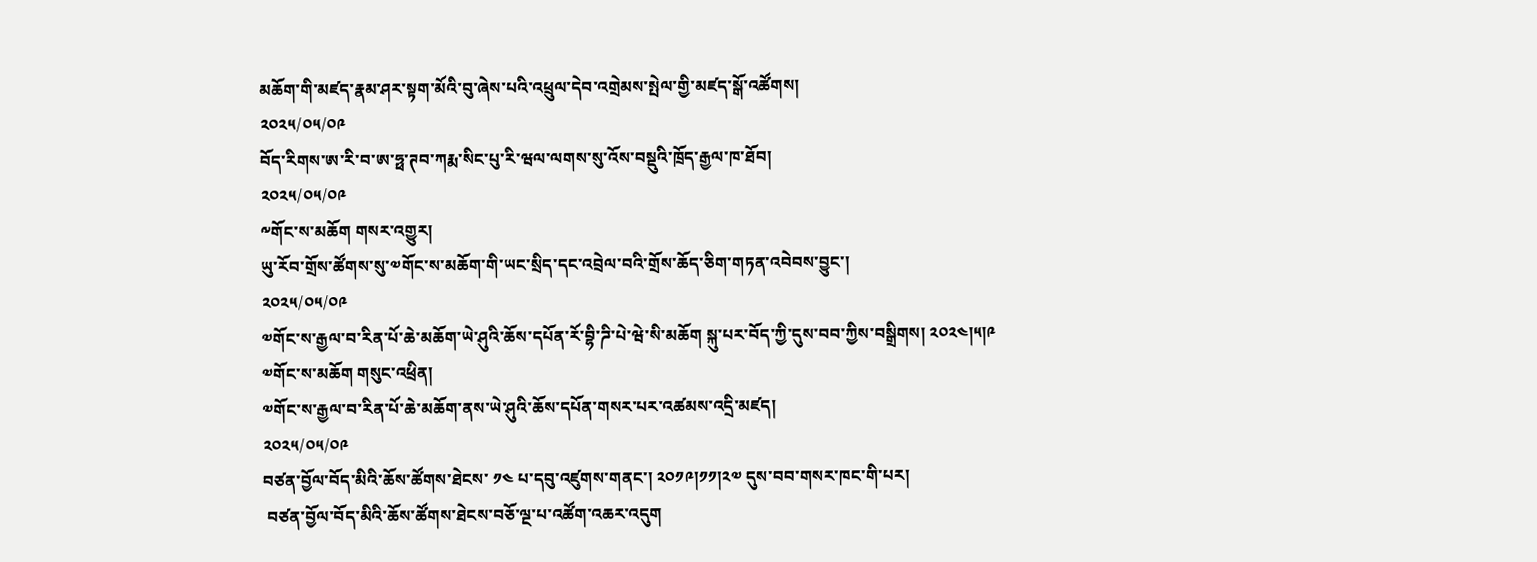མཆོག་གི་མཛད་རྣམ་ཤར་སྟག་མོའི་བུ་ཞེས་པའི་འཕྲུལ་དེབ་འགྲེམས་སྤེལ་གྱི་མཛད་སྒོ་འཚོགས།
༢༠༢༥/༠༥/༠༩
བོད་རིགས་ཨ་རི་བ་ཨ་ཧྥ་ཊབ་ཀརྨ་སིང་པུ་རི་ཝལ་ལགས་སུ་འོས་བསྡུའི་ཁྲོད་རྒྱལ་ཁ་ཐོབ།
༢༠༢༥/༠༥/༠༩
༸གོང་ས་མཆོག གསར་འགྱུར།
ཡུ་རོབ་གྲོས་ཚོགས་སུ་༧གོང་ས་མཆོག་གི་ཡང་སྲིད་དང་འབྲེལ་བའི་གྲོས་ཆོད་ཅིག་གཏན་འབེབས་བྱུང་།
༢༠༢༥/༠༥/༠༩
༧གོང་ས་རྒྱལ་བ་རིན་པོ་ཆེ་མཆོག་ཡེ་ཤུའི་ཆོས་དཔོན་རོ་བྷི་ཌི་པེ་ཝེ་སི་མཆོག སྐུ་པར་བོད་ཀྱི་དུས་བབ་ཀྱིས་བསྒྲིགས། ༢༠༢༤།༥།༩
༧གོང་ས་མཆོག གསུང་འཕྲིན།
༧གོང་ས་རྒྱལ་བ་རིན་པོ་ཆེ་མཆོག་ནས་ཡེ་ཤུའི་ཆོས་དཔོན་གསར་པར་འཚམས་འདྲི་མཛད།
༢༠༢༥/༠༥/༠༩
བཙན་བྱོལ་བོད་མིའི་ཆོས་ཚོགས་ཐེངས་ ༡༤ པ་དབུ་འཛུགས་གནང་། ༢༠༡༩།༡༡།༢༧ དུས་བབ་གསར་ཁང་གི་པར།
 བཙན་བྱོལ་བོད་མིའི་ཆོས་ཚོགས་ཐེངས་བཅོ་ལྔ་པ་འཚོག་འཆར་འདུག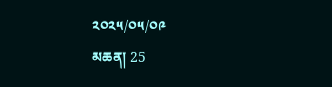༢༠༢༥/༠༥/༠༩
མཆན། 25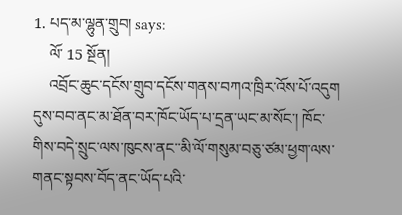1. པད་མ་ལྷུན་གྲུབ། says:
    ལོ་ 15 སྔོན།
    འབྲོང་ཆུང་དངོས་གྲུབ་དངོས་གནས་བཀའ་ཁྲིར་འོས་པོ་འདུག དུས་བབ་ནང་མ་ཐོན་བར་ཁོང་ཡོད་པ་དྲན་ཡང་མ་སོང་། ཁོང་གིས་བདེ་སྲུང་ལས་ཁུངས་ནང་་མི་ལོ་གསུམ་བཅུ་ཙམ་ཕྱག་ལས་གནང་སྟབས་བོད་ནང་ཡོད་པའི་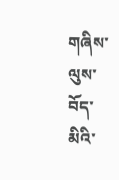གཞིས་ལུས་བོད་མིའི་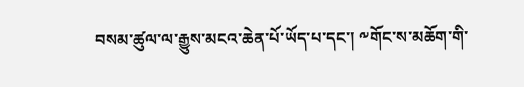བསམ་ཚུལ་ལ་རྒྱུས་མངའ་ཆེན་པོ་ཡོད་པ་དང་། ༸གོང་ས་མཆོག་གི་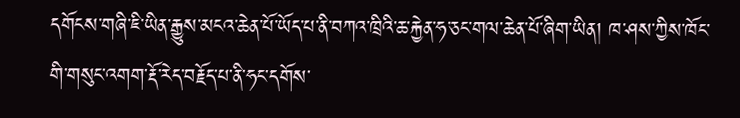དགོངས་གཞི་ཇི་ཡིན་རྒྱུས་མངའ་ཆེན་པོ་ཡོད་པ་ནི་བཀའ་ཁྲིའི་ཆ་རྐྱེན་ཧ་ཅང་གལ་ཆེན་པོ་ཞིག་ཡིན། ཁ་ཤས་ཀྱིས་ཁོང་གི་གསུང་འགག་རྡོ་རེད་བརྗོད་པ་ནི་ཧང་དགོས་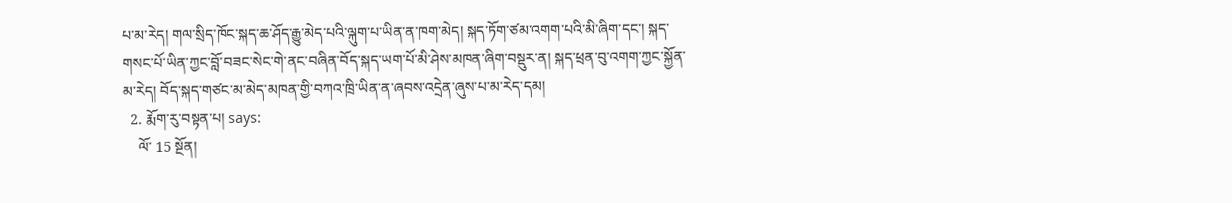པ་མ་རེད། གལ་སྲིད་ཁོང་སྐད་ཆ་ཤོད་རྒྱུ་མེད་པའི་ལྐུག་པ་ཡིན་ན་ཁག་མེད། སྐད་ཏོག་ཙམ་འགག་པའི་མི་ཞིག་དང་། སྐད་གསང་པོ་ཡིན་ཀྱང་བློ་བཟང་སེང་གེ་ནང་བཞིན་བོད་སྐད་ཡག་པོ་མི་ཤེས་མཁན་ཞིག་བསྡུར་ན། སྐད་ཕྲན་བུ་འགག་ཀྱང་སྐྱོན་མ་རེད། བོད་སྐད་གཙང་མ་མེད་མཁན་གྱི་བཀའ་ཁྲི་ཡིན་ན་ཞབས་འདྲེན་ཞུས་པ་མ་རེད་དམ།
  2. རྨོག་རུ་བསྟན་པ། says:
    ལོ་ 15 སྔོན།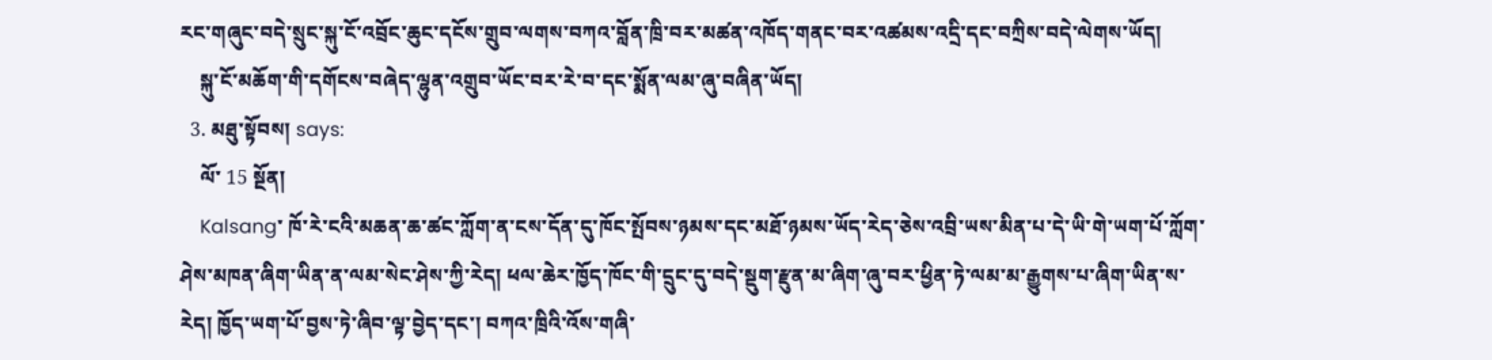རང་གཞུང་བདེ་སྲུང་སྐུ་ངོ་འབྲོང་ཆུང་དངོས་གྲུབ་ལགས་བཀའ་བློན་ཁྲི་བར་མཚན་འཁོད་གནང་བར་འཚམས་འདྲི་དང་བཀྲིས་བདེ་ལེགས་ཡོད།
    སྐུ་ངོ་མཆོག་གི་དགོངས་བཞེད་ལྷུན་འགྲུབ་ཡོང་བར་རེ་བ་དང་སྨོན་ལམ་ཞུ་བཞིན་ཡོད།
  3. མཐུ་སྟོབས། says:
    ལོ་ 15 སྔོན།
    Kalsang་ ཁོ་རེ་ངའི་མཆན་ཆ་ཚང་ཀློག་ན་ངས་དོན་དུ་ཁོང་སྤོབས་ཉམས་དང་མཐོ་ཉམས་ཡོད་རེད་ཅེས་འབྲི་ཡས་མིན་པ་དེ་ཡི་གེ་ཡག་པོ་ཀློག་ཤེས་མཁན་ཞིག་ཡིན་ན་ལམ་སེང་ཤེས་ཀྱི་རེད། ཕལ་ཆེར་ཁྱོད་ཁོང་གི་དྲུང་དུ་བདེ་སྡུག་རྫུན་མ་ཞིག་ཞུ་བར་ཕྱིན་ཏེ་ལམ་མ་རྒྱུགས་པ་ཞིག་ཡིན་ས་རེད། ཁྱོད་ཡག་པོ་བྱས་ཏེ་ཞིབ་ལྟ་བྱེད་དང་། བཀའ་ཁྲིའི་འོས་གཞི་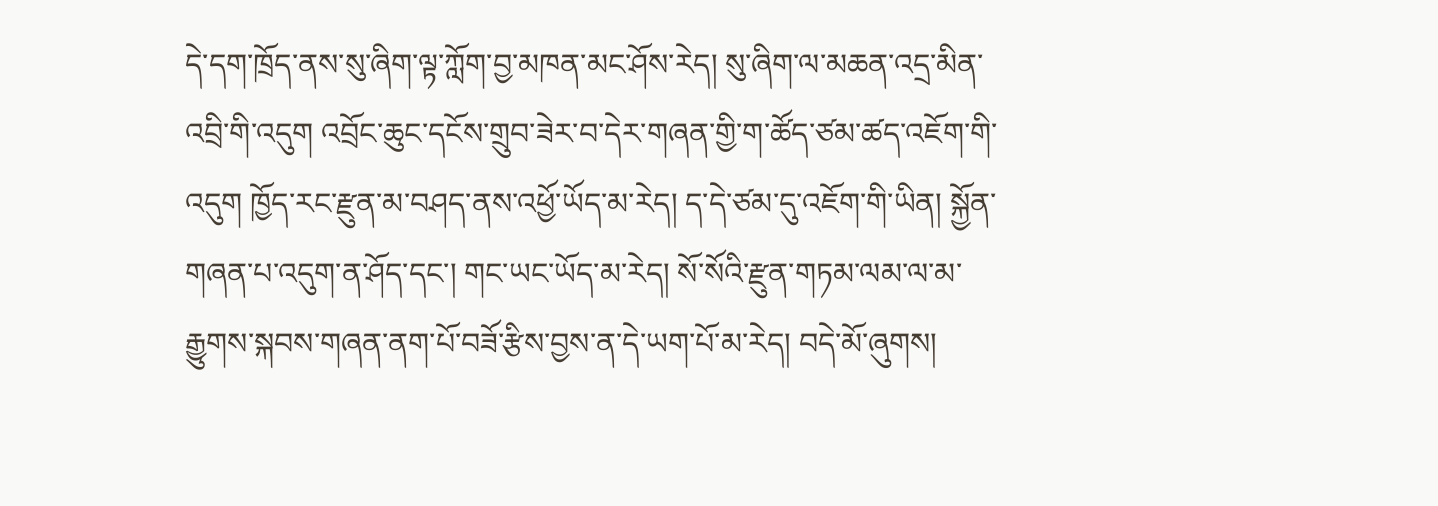དེ་དག་ཁྲོད་ནས་སུ་ཞིག་ལྟ་ཀློག་བྱ་མཁན་མང་ཤོས་རེད། སུ་ཞིག་ལ་མཆན་འདྲ་མིན་འབྲི་གི་འདུག འབྲོང་ཆུང་དངོས་གྲུབ་ཟེར་བ་དེར་གཞན་གྱི་ག་ཚོད་ཙམ་ཚད་འཇོག་གི་འདུག ཁྱོད་རང་རྫུན་མ་བཤད་ནས་འཕྱོ་ཡོད་མ་རེད། ད་དེ་ཙམ་དུ་འཇོག་གི་ཡིན། སྐྱོན་གཞན་པ་འདུག་ན་ཤོད་དང་། གང་ཡང་ཡོད་མ་རེད། སོ་སོའི་རྫུན་གཏམ་ལམ་ལ་མ་རྒྱུགས་སྐབས་གཞན་ནག་པོ་བཟོ་རྩིས་བྱས་ན་དེ་ཡག་པོ་མ་རེད། བདེ་མོ་ཞུགས།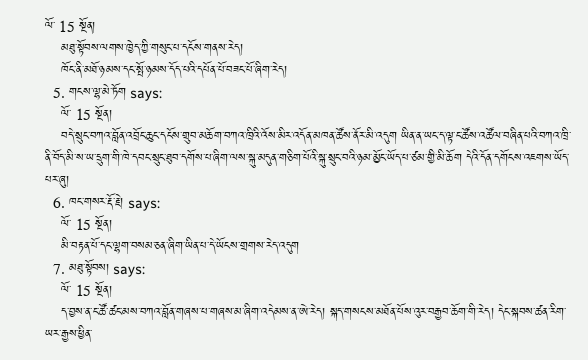ལོ་ 15 སྔོན།
    མཐུ་སྟོབས་ལགས་ཁྱེད་ཀྱི་གསུང་པ་དངོས་གནས་རེད།
    ཁོང་ནི་མཐོ་ཉམས་དང་སྤོ་ཉམས་དོད་པའི་དཔོན་པོ་བཟང་པོ་ཞིག་རེད།
  5. གངས་ལྷ་མེ་ཏོག says:
    ལོ་ 15 སྔོན།
    བདེ་སྲུང་བཀའ་བློན་འབྲོང་ཆུང་དངོས་གྲུབ་མཆོག་བཀའ་ཁྲིའི་འོས་མིར་འདོན་མཁན་ཚོས་ནོར་མི་འདུག ཡིན་ན་ཡང་ད་ལྟ་ང་ཚོས་འཚོལ་བཞིན་པའི་བཀའ་ཁྲི་ནི་བོད་མི་ས་ཡ་དྲུག་གི་ཁེ་དབང་སྲུང་ཐུབ་དགོས་པ་ཞིག་ལས་སྐུ་མདུན་གཅིག་པོའི་སྐུ་སྲུང་བའི་ཉམ་མྱོང་ཡོད་པ་ཙམ་གྱི་མི་ཆོག དེའི་དོན་དགོངས་འཇགས་ཡོད་པར་ཞུ།
  6. ཁང་གསར་རྡོ་རྗེ། says:
    ལོ་ 15 སྔོན།
    མི་བརྟན་པོ་དང་ལྷག་བསམ་ཅན་ཞིག་ཡིན་པ་དེ་ཡོངས་གྲགས་རེད་འདུག
  7. མཐུ་སྟོབས། says:
    ལོ་ 15 སྔོན།
    ད་བྱས་ན་ང་ཚོ་ཚང་མས་བཀའ་བློན་གཞས་པ་གཞས་མ་ཞིག་འདེམས་ན་ཨེ་རེད། སྐད་གསངས་མཐོན་པོས་འུར་བརྒྱབ་ཆོག་གི་རེད། དེང་སྐབས་ཚན་རིག་ཡར་རྒྱས་ཕྱིན་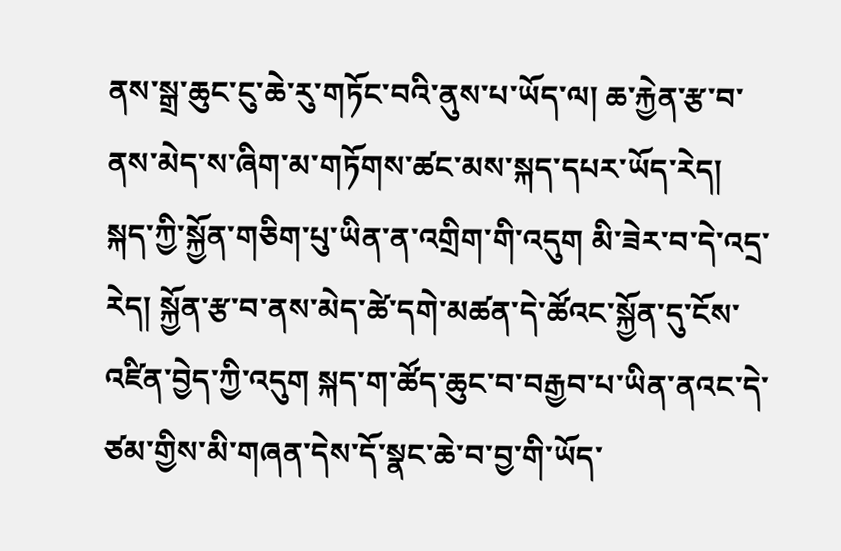ནས་སྒྲ་ཆུང་ངུ་ཆེ་རུ་གཏོང་བའི་ནུས་པ་ཡོད་ལ། ཆ་རྐྱེན་རྩ་བ་ནས་མེད་ས་ཞིག་མ་གཏོགས་ཚང་མས་སྐད་དཔར་ཡོད་རེད། སྐད་ཀྱི་སྐྱོན་གཅིག་པུ་ཡིན་ན་འགྲིག་གི་འདུག མི་ཟེར་བ་དེ་འདྲ་རེད། སྐྱོན་རྩ་བ་ནས་མེད་ཚེ་དགེ་མཚན་དེ་ཚོའང་སྐྱོན་དུ་ངོས་འཛིན་བྱེད་ཀྱི་འདུག སྐད་ག་ཚོད་ཆུང་བ་བརྒྱབ་པ་ཡིན་ནའང་དེ་ཙམ་གྱིས་མི་གཞན་དེས་དོ་སྣང་ཆེ་བ་བྱ་གི་ཡོད་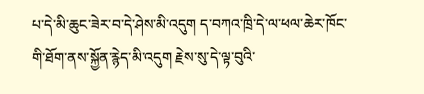པ་དེ་མི་ཆུང་ཟེར་བ་དེ་ཤེས་མི་འདུག ད་བཀའ་ཁྲི་དེ་ལ་ཕལ་ཆེར་ཁོང་གི་ཐོག་ནས་སྐྱོན་རྙེད་མི་འདུག རྗེས་སུ་དེ་ལྟ་བུའི་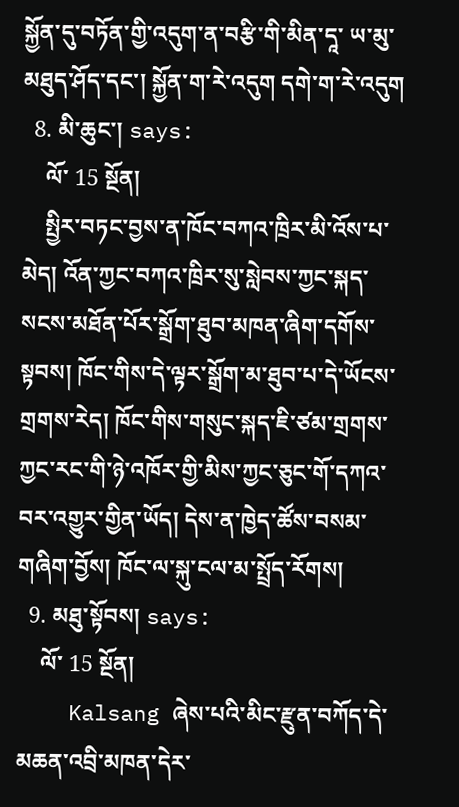སྐྱོན་དུ་བཏོན་གྱི་འདུག་ན་བརྩི་གི་མིན་དཱ་ ཡ་མུ་མཐུད་ཤོད་དང་། སྐྱོན་ག་རེ་འདུག དགེ་ག་རེ་འདུག
  8. མི་ཆུང་། says:
    ལོ་ 15 སྔོན།
    སྤྱིར་བཏང་བྱས་ན་ཁོང་བཀའ་ཁྲིར་མི་འོས་པ་མེད། འོན་ཀྱང་བཀའ་ཁྲིར་སུ་སླེབས་ཀྱང་སྐད་སངས་མཐོན་པོར་སྒྲོག་ཐུབ་མཁན་ཞིག་དགོས་སྟབས། ཁོང་གིས་དེ་ལྟར་སྒྲོག་མ་ཐུབ་པ་དེ་ཡོངས་གྲགས་རེད། ཁོང་གིས་གསུང་སྐད་ཇི་ཙམ་གྲགས་ཀྱང་རང་གི་ཉེ་འཁོར་གྱི་མིས་ཀྱང་ཅུང་གོ་དཀའ་བར་འགྱུར་གྱིན་ཡོད། དེས་ན་ཁྱེད་ཚོས་བསམ་གཞིག་བྱོས། ཁོང་ལ་སྐུ་ངལ་མ་སྤྲོད་རོགས།
  9. མཐུ་སྟོབས། says:
    ལོ་ 15 སྔོན།
    Kalsang ཞེས་པའི་མིང་རྫུན་བཀོད་དེ་མཆན་འབྲི་མཁན་དེར་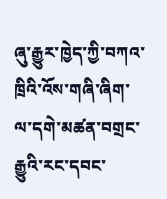ཞུ་རྒྱུར་ཁྱེད་ཀྱི་བཀའ་ཁྲིའི་འོས་གཞི་ཞིག་ལ་དགེ་མཚན་བགྲང་རྒྱུའི་རང་དབང་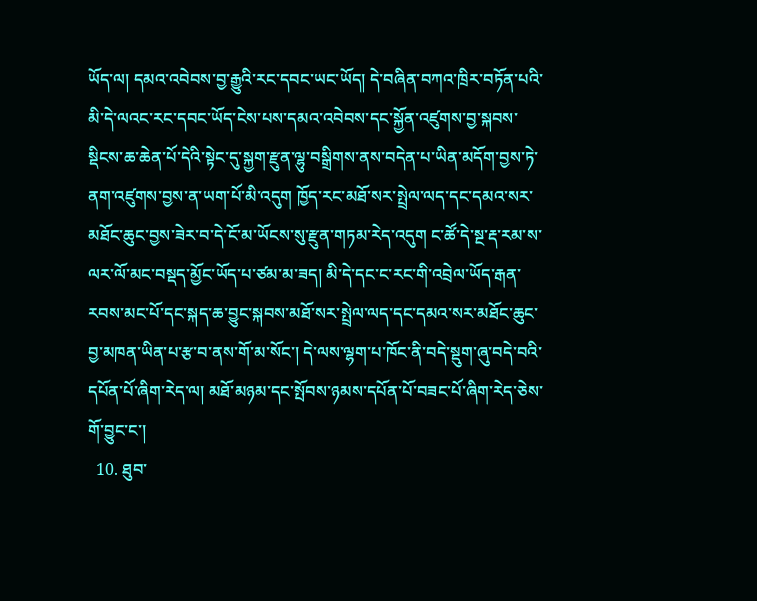ཡོད་ལ། དམའ་འབེབས་བྱ་རྒྱུའི་རང་དབང་ཡང་ཡོད། དེ་བཞིན་བཀའ་ཁྲིར་བཏོན་པའི་མི་དེ་ལའང་རང་དབང་ཡོད་ངེས་པས་དམའ་འབེབས་དང་སྐྱོན་འཛུགས་བྱ་སྐབས་སྡིངས་ཆ་ཆེན་པོ་དེའི་སྟེང་དུ་སྐྱག་རྫུན་ལྷུ་བསྒྲིགས་ནས་བདེན་པ་ཡིན་མདོག་བྱས་ཏེ་ནག་འཛུགས་བྱས་ན་ཡག་པོ་མི་འདུག ཁྱོད་རང་མཐོ་སར་སྤྲེལ་ལད་དང་དམའ་སར་མཐོང་ཆུང་བྱས་ཟེར་བ་དེ་ངོ་མ་ཡོངས་སུ་རྫུན་གཏམ་རེད་འདུག ང་ཚོ་དེ་སྔ་རྡ་རམ་ས་ལར་ལོ་མང་བསྡད་མྱོང་ཡོད་པ་ཙམ་མ་ཟད། མི་དེ་དང་ང་རང་གི་འབྲེལ་ཡོད་རྒན་རབས་མང་པོ་དང་སྐད་ཆ་བྱུང་སྐབས་མཐོ་སར་སྤྲེལ་ལད་དང་དམའ་སར་མཐོང་ཆུང་བྱ་མཁན་ཡིན་པ་རྩ་བ་ནས་གོ་མ་སོང་། དེ་ལས་ལྷག་པ་ཁོང་ནི་བདེ་སྡུག་ཞུ་བདེ་བའི་དཔོན་པོ་ཞིག་རེད་ལ། མཐོ་མཉམ་དང་སྤོབས་ཉམས་དཔོན་པོ་བཟང་པོ་ཞིག་རེད་ཅེས་གོ་བྱུང་ང་།
  10. ཐུབ་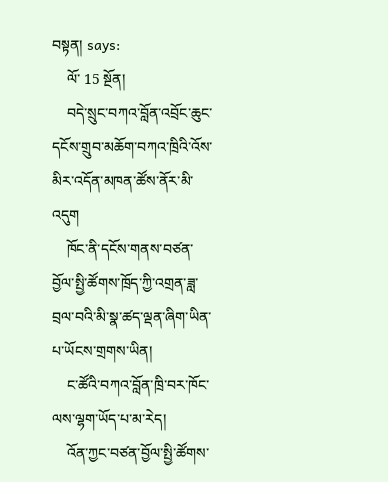བསྟན། says:
    ལོ་ 15 སྔོན།
    བདེ་སྲུང་བཀའ་བློན་འབྲོང་ཆུང་དངོས་གྲུབ་མཆོག་བཀའ་ཁྲིའི་འོས་མིར་འདོན་མཁན་ཚོས་ནོར་མི་འདུག
    ཁོང་ནི་དངོས་གནས་བཙན་བྱོལ་སྤྱི་ཚོགས་ཁྲོད་ཀྱི་འགྲན་ཟླ་བྲལ་བའི་མི་སྣ་ཚད་ལྡན་ཞིག་ཡིན་པ་ཡོངས་གྲགས་ཡིན།
    ང་ཚོའི་བཀའ་བློན་ཁྲི་བར་ཁོང་ལས་ལྷག་ཡོད་པ་མ་རེད།
    འོན་ཀྱང་བཙན་བྱོལ་སྤྱི་ཚོགས་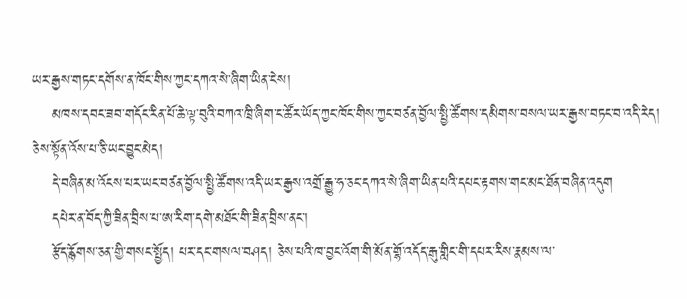ཡར་རྒྱས་གཏང་དགོས་ན་ཁོང་གིས་ཀྱང་དཀའ་སེ་ཞིག་ཡིན་ངེས།
    མཁས་དབང་ཟབ་གདོང་རིན་པོ་ཆེ་ལྟ་བུའི་བཀའ་ཁྲི་ཞིག་ང་ཚོར་ཡོད་ཀྱང་ཁོང་གིས་ཀྱང་བཙན་བྱོལ་སྤྱི་ཚོགས་དམིགས་བསལ་ཡར་རྒྱས་བཏང་བ་འདི་རེད། ཅེས་སྟོན་འོས་པ་ཅི་ཡང་བྱུང་མེད།
    དེ་བཞིན་མ་འོངས་པར་ཡང་བཙན་བྱོལ་སྤྱི་ཚོགས་འདི་ཡར་རྒྱས་འགྲོ་རྒྱུ་ཧ་ཅང་དཀའ་སེ་ཞིག་ཡིན་པའི་དཔང་རྟགས་གང་མང་ཐོན་བཞིན་འདུག
    དཔེར་ན་བོད་ཀྱི་ཟིན་བྲིས་པ་ཨ་རིག་དགེ་མཐོང་གི་ཟིན་བྲིས་ནང་།
    རྩོད་རྙོགས་ཅན་གྱི་གསང་སྤྱོད། པར་དང་གསལ་བཤད། ཅེས་པའི་ཁ་བྱང་འོག་གི་མོན་གྷོ་འདོད་རྒུ་གླིང་གི་དཔར་རིས་རྣམས་ལ་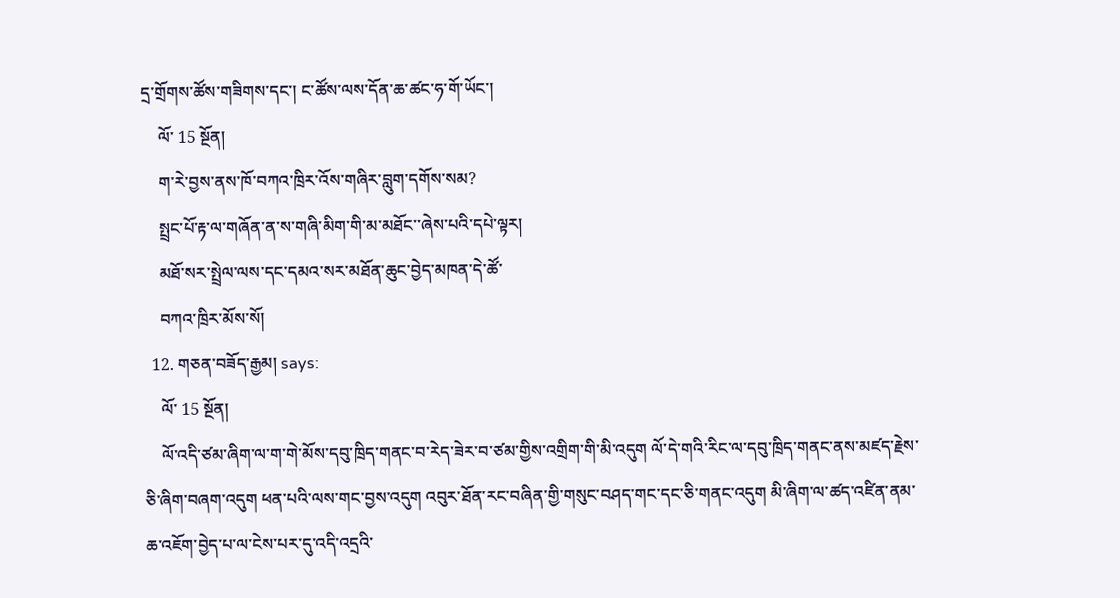དྲ་གྲོགས་ཚོས་གཟིགས་དང་། ང་ཚོས་ལས་དོན་ཆ་ཚང་ཧ་གོ་ཡོང་།
    ལོ་ 15 སྔོན།
    ག་རེ་བྱས་ནས་ཁོ་བཀའ་ཁྲིར་འོས་གཞིར་བླུག་དགོས་སམ?
    སྤྲང་པོ་རྟ་ལ་གཞོན་ན་ས་གཞི་མིག་གི་མ་མཐོང་་ཞེས་པའི་དཔེ་ལྟར།
    མཐོ་སར་སྤྲེལ་ལས་དང་དམའ་སར་མཐོན་ཆུང་བྱེད་མཁན་དེ་ཚོ་
    བཀའ་ཁྲིར་མོས་སོ།
  12. གཅན་བཟོད་རྒྱམ། says:
    ལོ་ 15 སྔོན།
    ལོ་འདི་ཙམ་ཞིག་ལ་ག་གེ་མོས་དབུ་ཁྲིད་གནང་བ་རེད་ཟེར་བ་ཙམ་གྱིས་འགྲིག་གི་མི་འདུག ལོ་དེ་གའི་རིང་ལ་དབུ་ཁྲིད་གནང་ནས་མཛད་རྗེས་ཅི་ཞིག་བཞག་འདུག ཕན་པའི་ལས་གང་བྱས་འདུག འབུར་ཐོན་རང་བཞིན་གྱི་གསུང་བཤད་གང་དང་ཅི་གནང་འདུག མི་ཞིག་ལ་ཚད་འཛིན་ནམ་ཆ་འཇོག་བྱེད་པ་ལ་ངེས་པར་དུ་འདི་འདྲའི་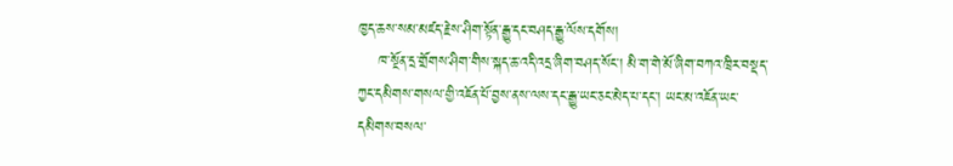ཁྱད་ཆས་སམ་མཛད་རྗེས་ཤིག་སྟོན་རྒྱུ་དང་བཤད་རྒྱུ་ལོས་དགོས།
    ཁ་སྔོན་དྲ་གྲོགས་ཤིག་གིས་སྐད་ཆ་འདི་འདྲ་ཞིག་བཤད་སོང་། མི་ག་གེ་མོ་ཞིག་བཀའ་ཁྲིར་བསྡད་ཀྱང་དམིགས་གསལ་གྱི་འཇོན་པོ་བྱས་ནས་ལས་དང་རྒྱུ་ཡང་ཅང་མེད་པ་དང་། ཡང་མ་འཇོན་ཡང་དམིགས་བསལ་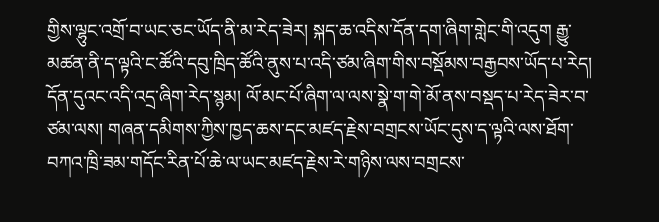གྱིས་ལྷུང་འགྲོ་བ་ཡང་ཅང་ཡོད་ནི་མ་རེད་ཟེར། སྐད་ཆ་འདིས་དོན་དག་ཞིག་གླེང་གི་འདུག རྒྱུ་མཚན་ནི་ད་ལྟའི་ང་ཚོའི་དབུ་ཁྲིད་ཚོའི་ནུས་པ་འདི་ཙམ་ཞིག་གིས་བསྡོམས་བརྒྱབས་ཡོད་པ་རེད། དོན་དུའང་འདི་འདྲ་ཞིག་རེད་སྙམ། ལོ་མང་པོ་ཞིག་ལ་ལས་སྣེ་ག་གེ་མོ་ནས་བསྡད་པ་རེད་ཟེར་བ་ཙམ་ལས། གཞན་དམིགས་ཀྱིས་ཁྱད་ཆས་དང་མཛད་རྗེས་བགྲངས་ཡོང་དུས་ད་ལྟའི་ལས་ཐོག་བཀའ་ཁྲི་ཟམ་གདོང་རིན་པོ་ཆེ་ལ་ཡང་མཛད་རྗེས་རེ་གཉིས་ལས་བགྲངས་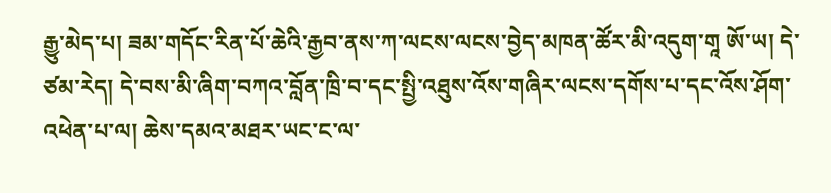རྒྱུ་མེད་པ། ཟམ་གདོང་རིན་པོ་ཆེའི་རྒྱབ་ནས་ཀ་ལངས་ལངས་བྱེད་མཁན་ཚོར་མི་འདུག་གཱ ཨོ་ཡ། དེ་ཙམ་རེད། དེ་བས་མི་ཞིག་བཀའ་བློན་ཁྲི་བ་དང་སྤྱི་འཐུས་འོས་གཞིར་ལངས་དགོས་པ་དང་འོས་ཤོག་འཕེན་པ་ལ། ཆེས་དམའ་མཐར་ཡང་ང་ལ་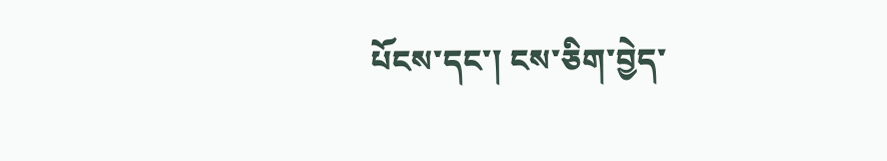པོངས་དང་། ངས་ཅིག་བྱེད་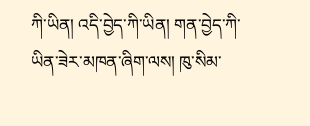ཀི་ཡིན། འདི་བྱེད་ཀི་ཡིན། གན་བྱེད་ཀི་ཡིན་ཟེར་མཁན་ཞིག་ལས། ཁུ་སིམ་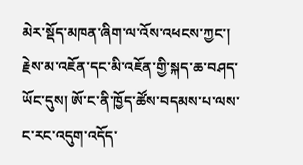མེར་སྡོད་མཁན་ཞིག་ལ་འོས་འཕངས་ཀྱང་། རྗེས་མ་འཇོན་དང་མི་འཇོན་གྱི་སྐད་ཆ་བཤད་ཡོང་དུས། ཨོ་ང་ནི་ཁྱོད་ཚོས་བདམས་པ་ལས་ང་རང་འདུག་འདོད་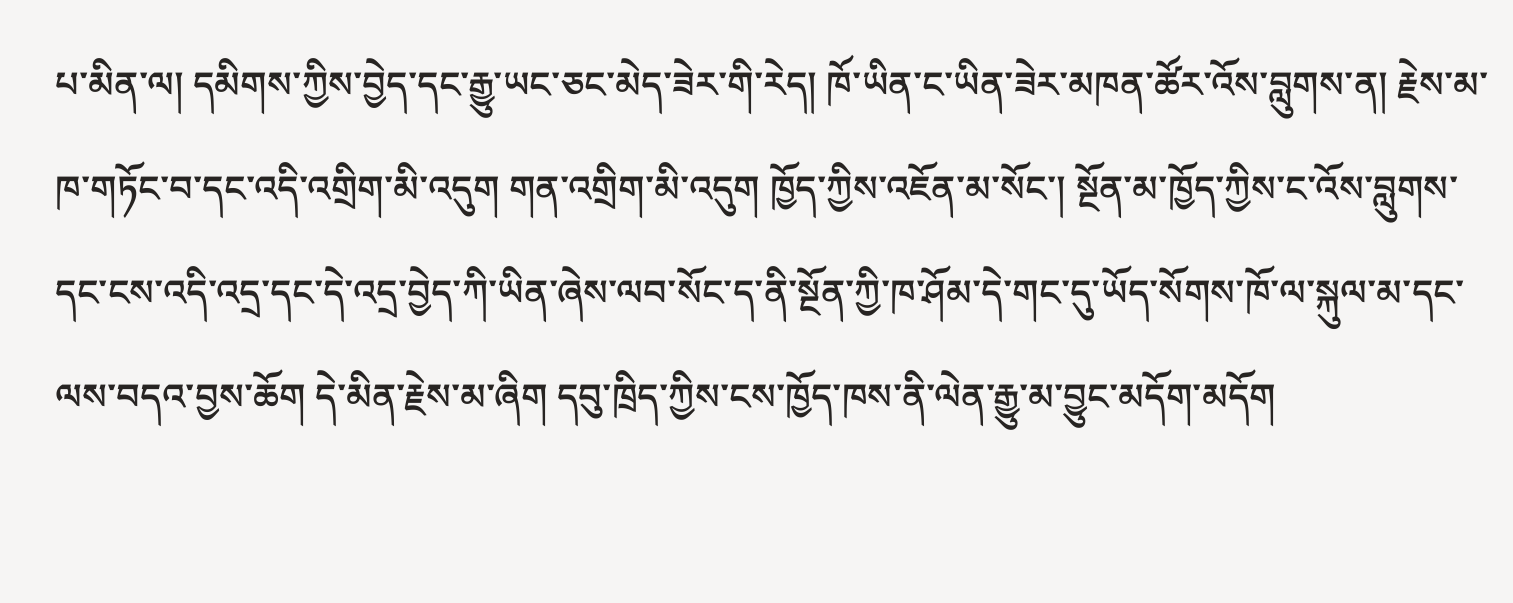པ་མིན་ལ། དམིགས་ཀྱིས་བྱེད་དང་རྒྱུ་ཡང་ཅང་མེད་ཟེར་གི་རེད། ཁོ་ཡིན་ང་ཡིན་ཟེར་མཁན་ཚོར་འོས་བླུགས་ན། རྗེས་མ་ཁ་གཏོང་བ་དང་འདི་འགྲིག་མི་འདུག གན་འགྲིག་མི་འདུག ཁྱོད་ཀྱིས་འཇོན་མ་སོང་། སྔོན་མ་ཁྱོད་ཀྱིས་ང་འོས་བླུགས་དང་ངས་འདི་འདྲ་དང་དེ་འདྲ་བྱེད་ཀི་ཡིན་ཞེས་ལབ་སོང་ད་ནི་སྔོན་ཀྱི་ཁ་ཤོམ་དེ་གང་དུ་ཡོད་སོགས་ཁོ་ལ་སྐུལ་མ་དང་ལས་བདའ་བྱས་ཆོག དེ་མིན་རྗེས་མ་ཞིག དབུ་ཁྲིད་ཀྱིས་ངས་ཁྱོད་ཁས་ནི་ལེན་རྒྱུ་མ་བྱུང་མདོག་མདོག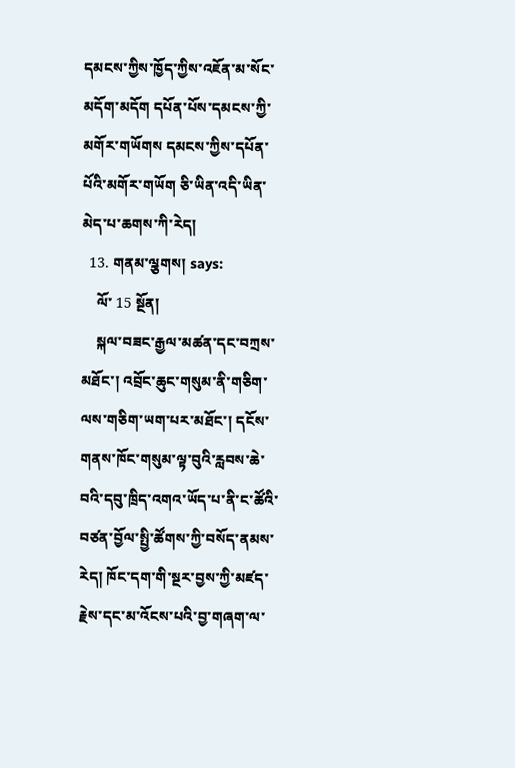དམངས་ཀྱིས་ཁྱོད་ཀྱིས་འཇོན་མ་སོང་མདོག་མདོག དཔོན་པོས་དམངས་ཀྱི་མགོར་གཡོགས དམངས་ཀྱིས་དཔོན་པོའི་མགོར་གཡོག ཅི་ཡིན་འདི་ཡིན་མེད་པ་ཆགས་ཀི་རེད།
  13. གནམ་ལྕགས། says:
    ལོ་ 15 སྔོན།
    སྐལ་བཟང་རྒྱལ་མཚན་དང་བཀྲས་མཐོང་། འབྲོང་ཆུང་གསུམ་ནི་གཅིག་ལས་གཅིག་ཡག་པར་མཐོང་། དངོས་གནས་ཁོང་གསུམ་ལྟ་བུའི་རླབས་ཆེ་བའི་དབུ་ཁྲིད་འགའ་ཡོད་པ་ནི་ང་ཚོའི་བཙན་བྱོལ་སྤྱི་ཚོགས་ཀྱི་བསོད་ནམས་རེད། ཁོང་དག་གི་སྔར་བྱས་ཀྱི་མཛད་རྗེས་དང་མ་འོངས་པའི་བྱ་གཞག་ལ་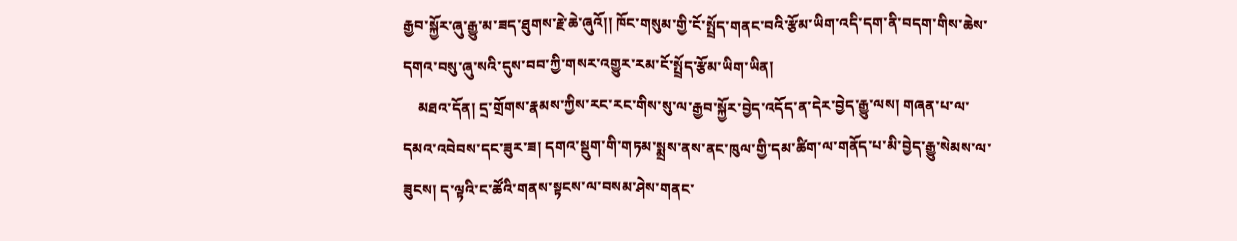རྒྱབ་སྐྱོར་ཞུ་རྒྱུ་མ་ཟད་ཐུགས་རྗེ་ཆེ་ཞུའོ།། ཁོང་གསུམ་གྱི་ངོ་སྤྲོད་གནང་བའི་རྩོམ་ཡིག་འདི་དག་ནི་བདག་གིས་ཆེས་དགའ་བསུ་ཞུ་སའི་དུས་བབ་ཀྱི་གསར་འགྱུར་རམ་ངོ་སྤྲོད་རྩོམ་ཡིག་ཡིན།
    མཐའ་དོན། དྲ་གྲོགས་རྣམས་ཀྱིས་རང་རང་གིས་སུ་ལ་རྒྱབ་སྐྱོར་བྱེད་འདོད་ན་དེར་བྱེད་རྒྱུ་ལས། གཞན་པ་ལ་དམའ་འབེབས་དང་ཟུར་ཟ། དགའ་སྡུག་གི་གཏམ་སྨྲས་ནས་ནང་ཁུལ་གྱི་དམ་ཚིག་ལ་གནོད་པ་མི་བྱེད་རྒྱུ་སེམས་ལ་ཟུངས། ད་ལྟའི་ང་ཚོའི་གནས་སྟངས་ལ་བསམ་ཤེས་གནང་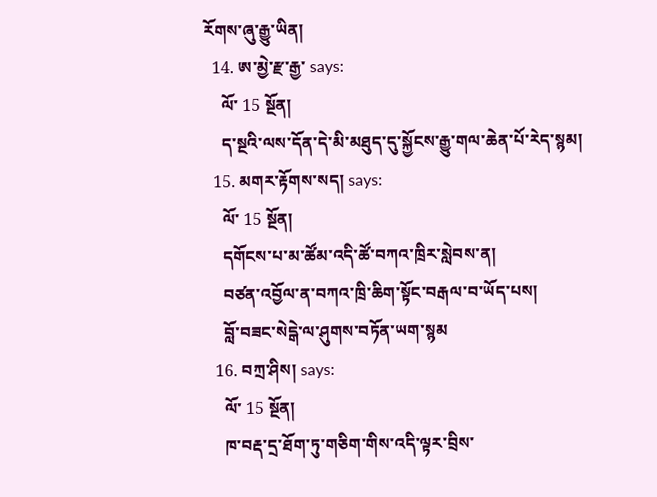རོགས་ཞུ་རྒྱུ་ཡིན།
  14. ཨ་མྱེ་རྫ་རྒྱ་ says:
    ལོ་ 15 སྔོན།
    ད་སྔའི་ལས་དོན་དེ་མི་མཐུད་དུ་སྐྱོངས་རྒྱུ་གལ་ཆེན་པོ་རེད་སྙམ།
  15. མགར་རྟོགས་སད། says:
    ལོ་ 15 སྔོན།
    དགོངས་པ་མ་ཚོམ་འདི་ཚོ་བཀའ་ཁྲིར་སླེབས་ན།
    བཙན་འབྱོལ་ན་བཀའ་ཁྲི་ཆིག་སྟོང་བརྒལ་བ་ཡོད་པས།
    བློ་བཟང་སེདྒེ་ལ་ཤུགས་བཏོན་ཡག་སྙམ
  16. བཀྲ་ཤིས། says:
    ལོ་ 15 སྔོན།
    ཁ་བརྡ་དྲ་ཐོག་ཏུ་གཅིག་གིས་འདི་ལྟར་བྲིས་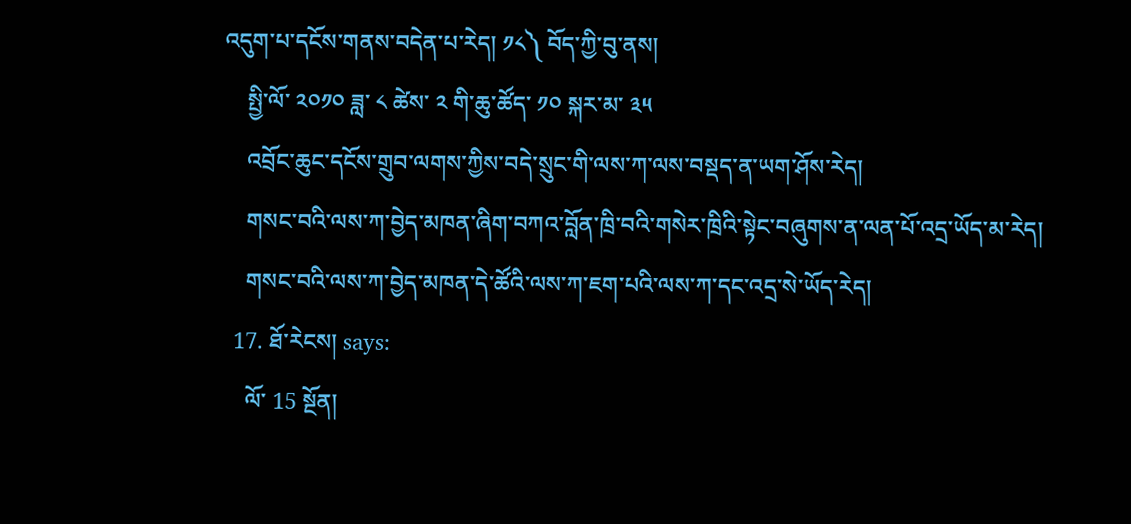འདུག་པ་དངོས་གནས་བདེན་པ་རེད། ༡༨༽ བོད་ཀྱི་བུ་ནས།
    སྤྱི་ལོ་ ༢༠༡༠ ཟླ་ ༨ ཚེས་ ༢ གི་ཆུ་ཚོད་ ༡༠ སྐར་མ་ ༣༥
    འབྲོང་ཆུང་དངོས་གྲུབ་ལགས་ཀྱིས་བདེ་སྲུང་གི་ལས་ཀ་ལས་བསྡད་ན་ཡག་ཤོས་རེད།
    གསང་བའི་ལས་ཀ་བྱེད་མཁན་ཞིག་བཀའ་བློན་ཁྲི་བའི་གསེར་ཁྲིའི་སྟེང་བཞུགས་ན་ལན་པོ་འདྲ་ཡོད་མ་རེད།
    གསང་བའི་ལས་ཀ་བྱེད་མཁན་དེ་ཚོའི་ལས་ཀ་ཇག་པའི་ལས་ཀ་དང་འདྲ་སེ་ཡོད་རེད།
  17. ཐོ་རེངས། says:
    ལོ་ 15 སྔོན།